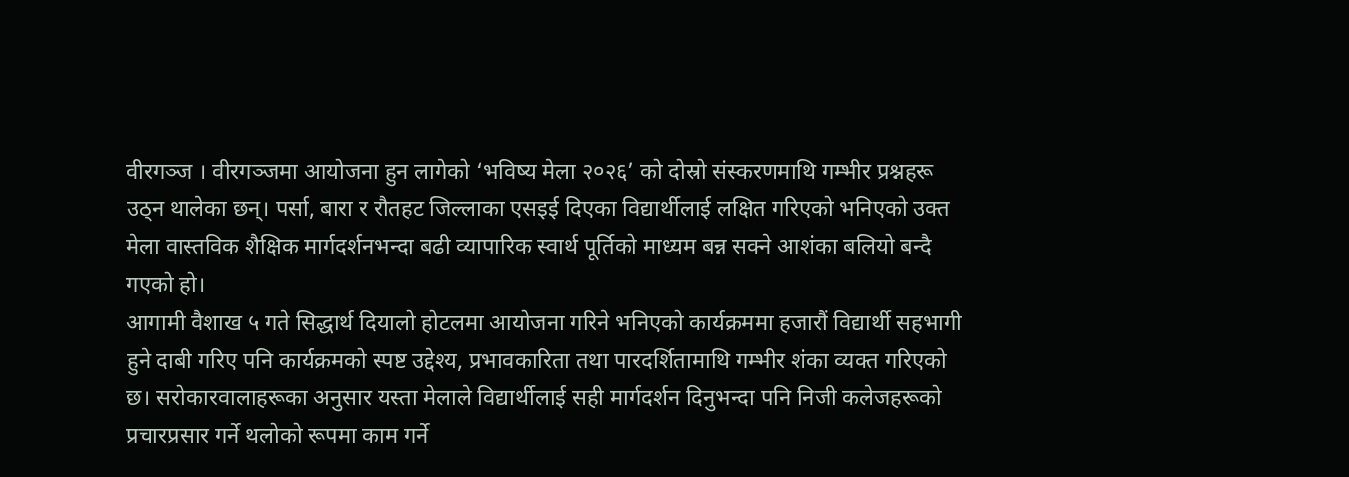वीरगञ्ज । वीरगञ्जमा आयोजना हुन लागेको ‘भविष्य मेला २०२६’ को दोस्रो संस्करणमाथि गम्भीर प्रश्नहरू उठ्न थालेका छन्। पर्सा, बारा र रौतहट जिल्लाका एसइई दिएका विद्यार्थीलाई लक्षित गरिएको भनिएको उक्त मेला वास्तविक शैक्षिक मार्गदर्शनभन्दा बढी व्यापारिक स्वार्थ पूर्तिको माध्यम बन्न सक्ने आशंका बलियो बन्दै गएको हो।
आगामी वैशाख ५ गते सिद्धार्थ दियालो होटलमा आयोजना गरिने भनिएको कार्यक्रममा हजारौं विद्यार्थी सहभागी हुने दाबी गरिए पनि कार्यक्रमको स्पष्ट उद्देश्य, प्रभावकारिता तथा पारदर्शितामाथि गम्भीर शंका व्यक्त गरिएको छ। सरोकारवालाहरूका अनुसार यस्ता मेलाले विद्यार्थीलाई सही मार्गदर्शन दिनुभन्दा पनि निजी कलेजहरूको प्रचारप्रसार गर्ने थलोको रूपमा काम गर्ने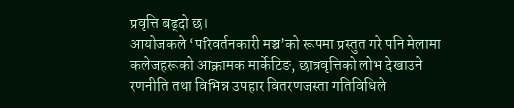प्रवृत्ति बढ्दो छ।
आयोजकले ‘परिवर्तनकारी मञ्च’को रूपमा प्रस्तुत गरे पनि मेलामा कलेजहरूको आक्रामक मार्केटिङ, छात्रवृत्तिको लोभ देखाउने रणनीति तथा विभिन्न उपहार वितरणजस्ता गतिविधिले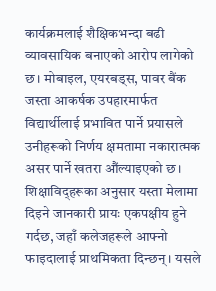कार्यक्रमलाई शैक्षिकभन्दा बढी व्यावसायिक बनाएको आरोप लागेको छ। मोबाइल, एयरबड्स, पावर बैंक जस्ता आकर्षक उपहारमार्फत विद्यार्थीलाई प्रभावित पार्ने प्रयासले उनीहरूको निर्णय क्षमतामा नकारात्मक असर पार्ने खतरा औंल्याइएको छ।
शिक्षाविद्हरूका अनुसार यस्ता मेलामा दिइने जानकारी प्रायः एकपक्षीय हुने गर्दछ, जहाँ कलेजहरूले आफ्नो फाइदालाई प्राथमिकता दिन्छन्। यसले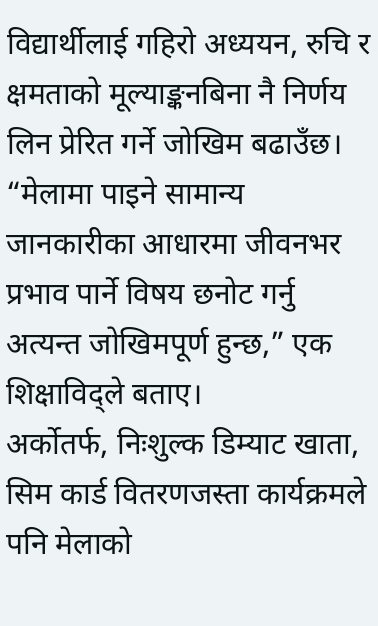विद्यार्थीलाई गहिरो अध्ययन, रुचि र क्षमताको मूल्याङ्कनबिना नै निर्णय लिन प्रेरित गर्ने जोखिम बढाउँछ। “मेलामा पाइने सामान्य जानकारीका आधारमा जीवनभर प्रभाव पार्ने विषय छनोट गर्नु अत्यन्त जोखिमपूर्ण हुन्छ,” एक शिक्षाविद्ले बताए।
अर्कोतर्फ, निःशुल्क डिम्याट खाता, सिम कार्ड वितरणजस्ता कार्यक्रमले पनि मेलाको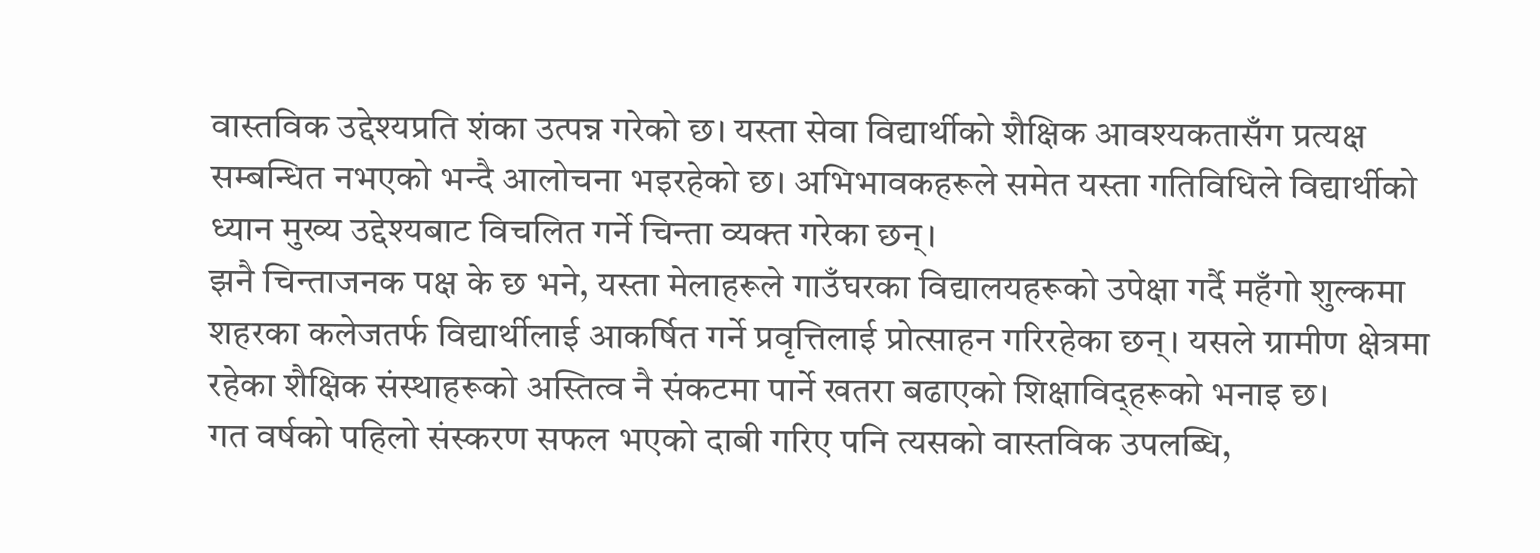वास्तविक उद्देश्यप्रति शंका उत्पन्न गरेको छ। यस्ता सेवा विद्यार्थीको शैक्षिक आवश्यकतासँग प्रत्यक्ष सम्बन्धित नभएको भन्दै आलोचना भइरहेको छ। अभिभावकहरूले समेत यस्ता गतिविधिले विद्यार्थीको ध्यान मुख्य उद्देश्यबाट विचलित गर्ने चिन्ता व्यक्त गरेका छन्।
झनै चिन्ताजनक पक्ष के छ भने, यस्ता मेलाहरूले गाउँघरका विद्यालयहरूको उपेक्षा गर्दै महँगो शुल्कमा शहरका कलेजतर्फ विद्यार्थीलाई आकर्षित गर्ने प्रवृत्तिलाई प्रोत्साहन गरिरहेका छन्। यसले ग्रामीण क्षेत्रमा रहेका शैक्षिक संस्थाहरूको अस्तित्व नै संकटमा पार्ने खतरा बढाएको शिक्षाविद्हरूको भनाइ छ।
गत वर्षको पहिलो संस्करण सफल भएको दाबी गरिए पनि त्यसको वास्तविक उपलब्धि,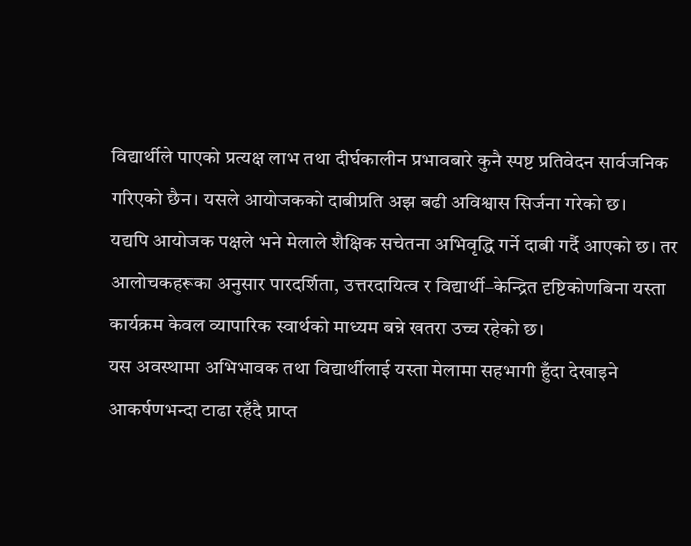विद्यार्थीले पाएको प्रत्यक्ष लाभ तथा दीर्घकालीन प्रभावबारे कुनै स्पष्ट प्रतिवेदन सार्वजनिक गरिएको छैन। यसले आयोजकको दाबीप्रति अझ बढी अविश्वास सिर्जना गरेको छ।
यद्यपि आयोजक पक्षले भने मेलाले शैक्षिक सचेतना अभिवृद्धि गर्ने दाबी गर्दै आएको छ। तर आलोचकहरूका अनुसार पारदर्शिता, उत्तरदायित्व र विद्यार्थी–केन्द्रित दृष्टिकोणबिना यस्ता कार्यक्रम केवल व्यापारिक स्वार्थको माध्यम बन्ने खतरा उच्च रहेको छ।
यस अवस्थामा अभिभावक तथा विद्यार्थीलाई यस्ता मेलामा सहभागी हुँदा देखाइने आकर्षणभन्दा टाढा रहँदै प्राप्त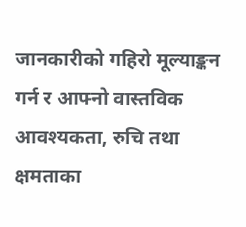जानकारीको गहिरो मूल्याङ्कन गर्न र आफ्नो वास्तविक आवश्यकता, रुचि तथा क्षमताका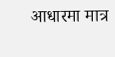आधारमा मात्र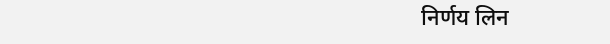निर्णय लिन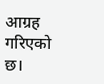आग्रह गरिएको छ।